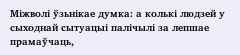Міжволі ўзьнікае думка: а колькі людзей у сыходнай сытуацыі палічылі за лепшае прамаўчаць,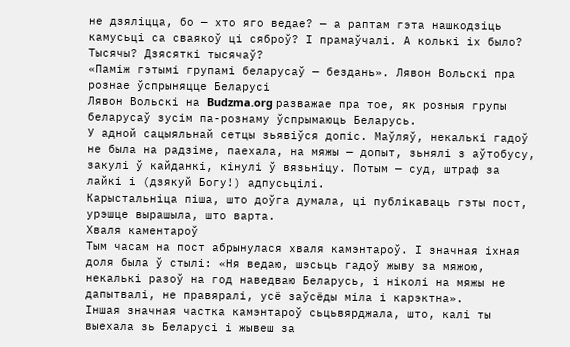не дзяліцца, бо — хто яго ведае? — а раптам гэта нашкодзіць камусьці са сваякоў ці сяброў? І прамаўчалі. А колькі іх было? Тысячы? Дзясяткі тысячаў?
«Паміж гэтымі групамі беларусаў — бездань». Лявон Вольскі пра рознае ўспрыняцце Беларусі
Лявон Вольскі на Budzma.org разважае пра тое, як розныя групы беларусаў зусім па-рознаму ўспрымаюць Беларусь.
У адной сацыяльнай сетцы зьявіўся допіс. Маўляў, некалькі гадоў не была на радзіме, паехала, на мяжы — допыт, зьнялі з аўтобусу, закулі ў кайданкі, кінулі ў вязьніцу. Потым — суд, штраф за лайкі і (дзякуй Богу!) адпусьцілі.
Карыстальніца піша, што доўга думала, ці публікаваць гэты пост, урэшце вырашыла, што варта.
Хваля каментароў
Тым часам на пост абрынулася хваля камэнтароў. І значная іхная доля была ў стылі: «Ня ведаю, шэсьць гадоў жыву за мяжою, некалькі разоў на год наведваю Беларусь, і ніколі на мяжы не дапытвалі, не правяралі, усё заўсёды міла і карэктна».
Іншая значная частка камэнтароў сьцьвярджала, што, калі ты выехала зь Беларусі і жывеш за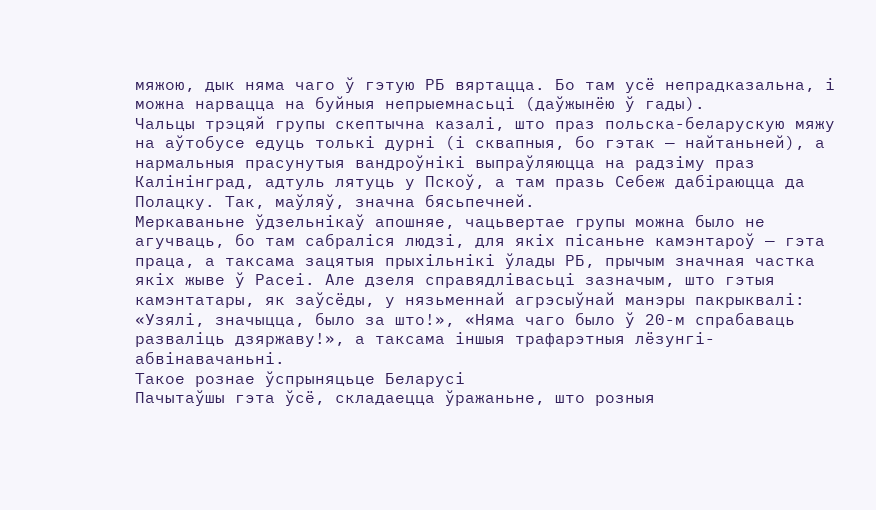мяжою, дык няма чаго ў гэтую РБ вяртацца. Бо там усё непрадказальна, і можна нарвацца на буйныя непрыемнасьці (даўжынёю ў гады).
Чальцы трэцяй групы скептычна казалі, што праз польска-беларускую мяжу на аўтобусе едуць толькі дурні (і сквапныя, бо гэтак — найтаньней), а нармальныя прасунутыя вандроўнікі выпраўляюцца на радзіму праз Калінінград, адтуль лятуць у Пскоў, а там празь Себеж дабіраюцца да Полацку. Так, маўляў, значна бясьпечней.
Меркаваньне ўдзельнікаў апошняе, чацьвертае групы можна было не агучваць, бо там сабраліся людзі, для якіх пісаньне камэнтароў — гэта праца, а таксама зацятыя прыхільнікі ўлады РБ, прычым значная частка якіх жыве ў Расеі. Але дзеля справядлівасьці зазначым, што гэтыя камэнтатары, як заўсёды, у нязьменнай агрэсыўнай манэры пакрыквалі: «Узялі, значыцца, было за што!», «Няма чаго было ў 20-м спрабаваць разваліць дзяржаву!», а таксама іншыя трафарэтныя лёзунгі-абвінавачаньні.
Такое рознае ўспрыняцьце Беларусі
Пачытаўшы гэта ўсё, складаецца ўражаньне, што розныя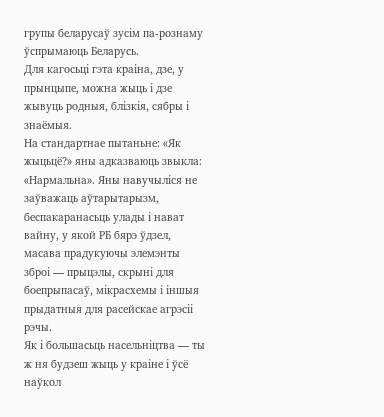групы беларусаў зусім па-рознаму ўспрымаюць Беларусь.
Для кагосьці гэта краіна, дзе, у прынцыпе, можна жыць і дзе жывуць родныя, блізкія, сябры і знаёмыя.
На стандартнае пытаньне: «Як жыцьцё?» яны адказваюць звыкла: «Нармальна». Яны навучыліся не заўважаць аўтарытарызм, беспакаранасьць улады і нават вайну, у якой РБ бярэ ўдзел, масава прадукуючы элемэнты зброі — прыцэлы, скрыні для боепрыпасаў, мікрасхемы і іншыя прыдатныя для расейскае агрэсіі рэчы.
Як і большасьць насельніцтва — ты ж ня будзеш жыць у краіне і ўсё наўкол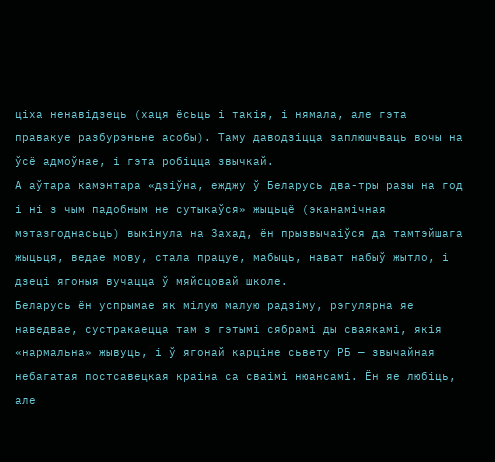ціха ненавідзець (хаця ёсьць і такія, і нямала, але гэта правакуе разбурэньне асобы). Таму даводзіцца заплюшчваць вочы на ўсё адмоўнае, і гэта робіцца звычкай.
А аўтара камэнтара «дзіўна, ежджу ў Беларусь два-тры разы на год і ні з чым падобным не сутыкаўся» жыцьцё (эканамічная мэтазгоднасьць) выкінула на Захад, ён прызвычаіўся да тамтэйшага жыцьця, ведае мову, стала працуе, мабыць, нават набыў жытло, і дзеці ягоныя вучацца ў мяйсцовай школе.
Беларусь ён успрымае як мілую малую радзіму, рэгулярна яе наведвае, сустракаецца там з гэтымі сябрамі ды сваякамі, якія «нармальна» жывуць, і ў ягонай карціне сьвету РБ — звычайная небагатая постсавецкая краіна са сваімі нюансамі. Ён яе любіць, але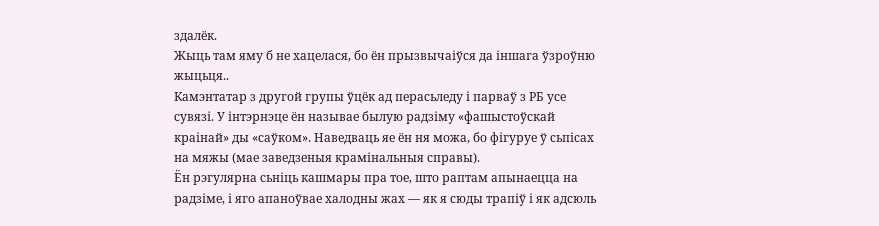здалёк.
Жыць там яму б не хацелася, бо ён прызвычаіўся да іншага ўзроўню жыцьця..
Камэнтатар з другой групы ўцёк ад перасьледу і парваў з РБ усе сувязі. У інтэрнэце ён называе былую радзіму «фашыстоўскай краінай» ды «саўком». Наведваць яе ён ня можа, бо фігуруе ў сьпісах на мяжы (мае заведзеныя крамінальныя справы).
Ён рэгулярна сьніць кашмары пра тое, што раптам апынаецца на радзіме, і яго апаноўвае халодны жах — як я сюды трапіў і як адсюль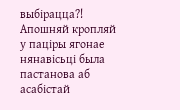выбірацца?!
Апошняй кропляй у паціры ягонае нянавісьці была пастанова аб асабістай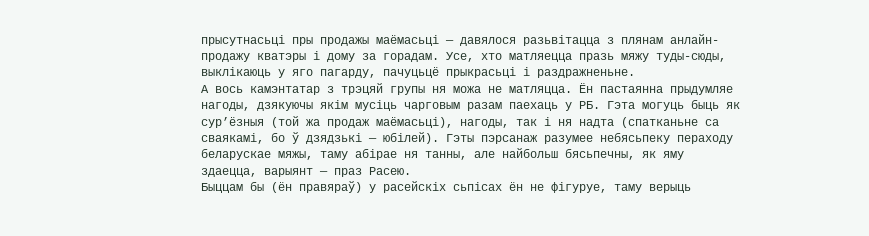прысутнасьці пры продажы маёмасьці — давялося разьвітацца з плянам анлайн-продажу кватэры і дому за горадам. Усе, хто матляецца празь мяжу туды-сюды, выклікаюць у яго пагарду, пачуцьцё прыкрасьці і раздражненьне.
А вось камэнтатар з трэцяй групы ня можа не матляцца. Ён пастаянна прыдумляе нагоды, дзякуючы якім мусіць чарговым разам паехаць у РБ. Гэта могуць быць як сур’ёзныя (той жа продаж маёмасьці), нагоды, так і ня надта (спатканьне са сваякамі, бо ў дзядзькі — юбілей). Гэты пэрсанаж разумее небясьпеку пераходу беларускае мяжы, таму абірае ня танны, але найбольш бясьпечны, як яму здаецца, варыянт — праз Расею.
Быццам бы (ён правяраў) у расейскіх сьпісах ён не фігуруе, таму верыць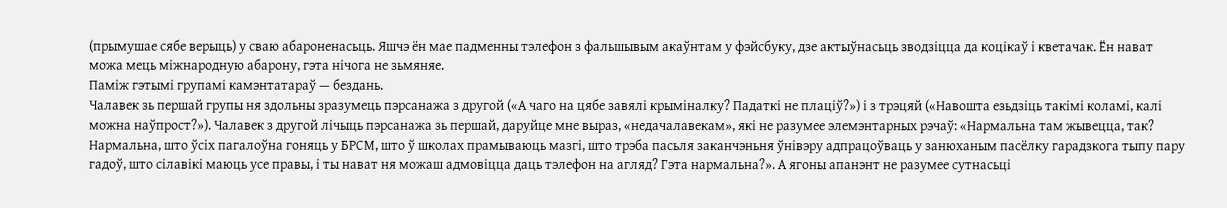(прымушае сябе верыць) у сваю абароненасьць. Яшчэ ён мае падменны тэлефон з фальшывым акаўнтам у фэйсбуку, дзе актыўнасьць зводзіцца да коцікаў і кветачак. Ён нават можа мець міжнародную абарону, гэта нічога не зьмяняе.
Паміж гэтымі групамі камэнтатараў — бездань.
Чалавек зь першай групы ня здольны зразумець пэрсанажа з другой («А чаго на цябе завялі крыміналку? Падаткі не плаціў?») і з трэцяй («Навошта езьдзіць такімі коламі, калі можна наўпрост?»). Чалавек з другой лічыць пэрсанажа зь першай, даруйце мне выраз, «недачалавекам», які не разумее элемэнтарных рэчаў: «Нармальна там жывецца, так?
Нармальна, што ўсіх пагалоўна гоняць у БРСМ, што ў школах прамываюць мазгі, што трэба пасьля заканчэньня ўнівэру адпрацоўваць у занюханым пасёлку гарадзкога тыпу пару гадоў, што сілавікі маюць усе правы, і ты нават ня можаш адмовіцца даць тэлефон на агляд? Гэта нармальна?». А ягоны апанэнт не разумее сутнасьці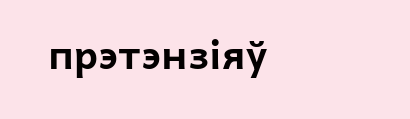прэтэнзіяў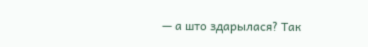— а што здарылася? Так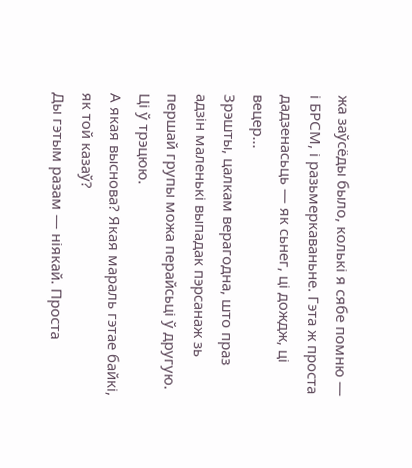жа заўсёды было, колькі я сябе помню — і БРСМ, і разьмеркаваньне. Гэта ж проста дадзенасьць — як сьнег, ці дождж, ці вецер...
Зрэшты, цалкам верагодна, што праз адзін маленькі выпадак пэрсанаж зь першай групы можа перайсьці ў другую. Ці ў трэцюю.
А якая выснова? Якая мараль гэтае байкі, як той казаў?
Ды гэтым разам — ніякай. Проста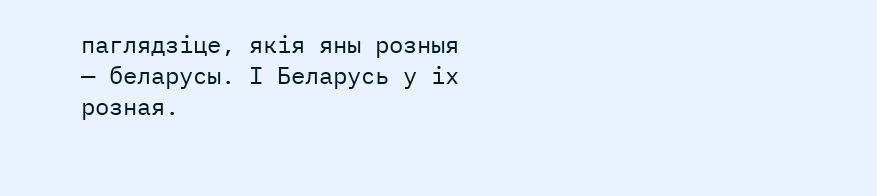паглядзіце, якія яны розныя — беларусы. І Беларусь у іх розная.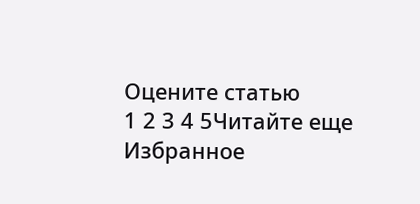Оцените статью
1 2 3 4 5Читайте еще
Избранное